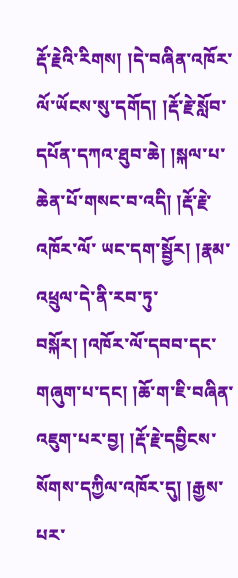རྡོ་རྗེའི་རིགས། །དེ་བཞིན་འཁོར་ལོ་ཡོངས་སུ་དགོད། །རྡོ་རྗེ་སློབ་དཔོན་དཀའ་ཐུབ་ཆེ། །སྐལ་པ་ཆེན་པོ་གསང་བ་འདི། །རྡོ་རྗེ་འཁོར་ལོ་ ཡང་དག་སྦྱོར། །རྣམ་འཕྲུལ་དེ་ནི་རབ་ཏུ་བསྐོར། །འཁོར་ལོ་དབབ་དང་གཞུག་པ་དང། །ཆོ་ག་ཇི་བཞིན་འཇུག་པར་བྱ། །རྡོ་རྗེ་དབྱིངས་སོགས་དཀྱིལ་འཁོར་དུ། །རྒྱས་པར་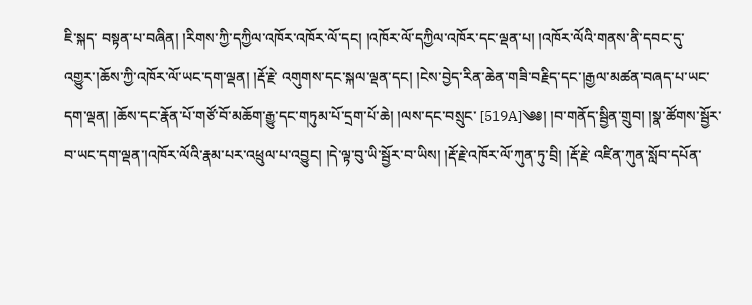ཇི་སྐད་ བསྟན་པ་བཞིན། །རིགས་ཀྱི་དཀྱིལ་འཁོར་འཁོར་ལོ་དང། །འཁོར་ལོ་དཀྱིལ་འཁོར་དང་ལྡན་པ། །འཁོར་ལོའི་གནས་ནི་དབང་དུ་འགྱུར་།ཆོས་ཀྱི་འཁོར་ལོ་ཡང་དག་ལྡན། །རྡོ་རྗེ་ འགུགས་དང་སྐལ་ལྡན་དང། །ངེས་བྱེད་རིན་ཆེན་གཟི་བརྗིད་དང་།རྒྱལ་མཚན་བཞད་པ་ཡང་དག་ལྡན། །ཆོས་དང་རྣོན་པོ་གཙོ་བོ་མཆོག་རྒྱུ་དང་གཏུམ་པོ་དྲག་པོ་ཆེ། །ལས་དང་བསྲུང་ [519A]༄༅། །བ་གནོད་སྦྱིན་གྲུབ། །སྣ་ཚོགས་སྦྱོར་བ་ཡང་དག་ལྡན་།འཁོར་ལོའི་རྣམ་པར་འཕྲུལ་པ་འབྱུང། །དེ་ལྟ་བུ་ཡི་སྦྱོར་བ་ཡིས། །རྡོ་རྗེ་འཁོར་ལོ་ཀུན་ཏུ་བྲི། །རྡོ་རྗེ་ འཛིན་ཀུན་སློབ་དཔོན་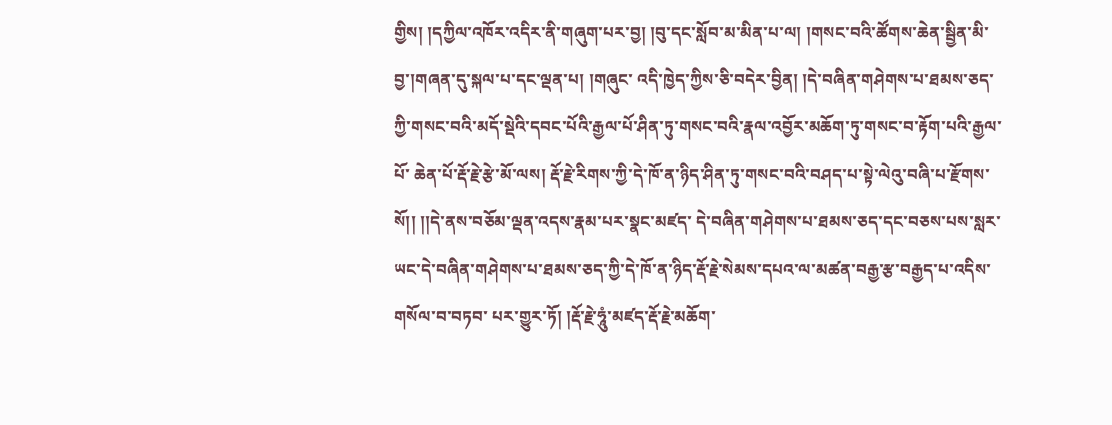གྱིས། །དཀྱིལ་འཁོར་འདིར་ནི་གཞུག་པར་བྱ། །བུ་དང་སློབ་མ་མིན་པ་ལ། །གསང་བའི་ཚོགས་ཆེན་སྦྱིན་མི་བྱ་།གཞན་དུ་སྐལ་པ་དང་ལྡན་པ། །གཞུང་ འདི་ཁྱེད་ཀྱིས་ཅི་བདེར་བྱིན། །དེ་བཞིན་གཤེགས་པ་ཐམས་ཅད་ཀྱི་གསང་བའི་མདོ་སྡེའི་དབང་པོའི་རྒྱལ་པོ་ཤིན་ཏུ་གསང་བའི་རྣལ་འབྱོར་མཆོག་ཏུ་གསང་བ་རྟོག་པའི་རྒྱལ་པོ་ ཆེན་པོ་རྡོ་རྗེ་རྩེ་མོ་ལས། རྡོ་རྗེ་རིགས་ཀྱི་དེ་ཁོ་ན་ཉིད་ཤིན་ཏུ་གསང་བའི་བཤད་པ་སྟེ་ལེའུ་བཞི་པ་རྫོགས་སོ།། །།དེ་ནས་བཅོམ་ལྡན་འདས་རྣམ་པར་སྣང་མཛད་ དེ་བཞིན་གཤེགས་པ་ཐམས་ཅད་དང་བཅས་པས་སླར་ཡང་དེ་བཞིན་གཤེགས་པ་ཐམས་ཅད་ཀྱི་དེ་ཁོ་ན་ཉིད་རྡོ་རྗེ་སེམས་དཔའ་ལ་མཚན་བརྒྱ་རྩ་བརྒྱད་པ་འདིས་གསོལ་བ་བཏབ་ པར་གྱུར་ཏོ། །རྡོ་རྗེ་ཧཱུཾ་མཛད་རྡོ་རྗེ་མཆོག་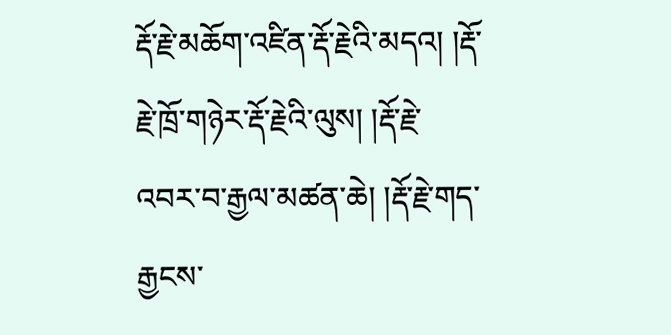རྡོ་རྗེ་མཆོག་འཛིན་རྡོ་རྗེའི་མདའ། །རྡོ་རྗེ་ཁྲོ་གཉེར་རྡོ་རྗེའི་ལུས། །རྡོ་རྗེ་འབར་བ་རྒྱལ་མཚན་ཆེ། །རྡོ་རྗེ་གད་རྒྱངས་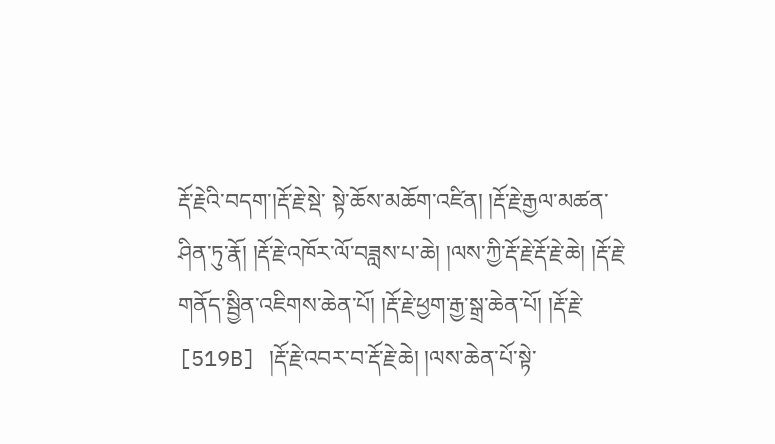རྡོ་རྗེའི་བདག་།རྡོ་རྗེ་སྡེ་ སྟེ་ཆོས་མཆོག་འཛིན། །རྡོ་རྗེ་རྒྱལ་མཚན་ཤིན་ཏུ་རྣོ། །རྡོ་རྗེ་འཁོར་ལོ་བཟླས་པ་ཆེ། །ལས་ཀྱི་རྡོ་རྗེ་རྡོ་རྗེ་ཆེ། །རྡོ་རྗེ་གནོད་སྦྱིན་འཇིགས་ཆེན་པོ། །རྡོ་རྗེ་ཕྱག་རྒྱ་སྒྲ་ཆེན་པོ། །རྡོ་རྗེ་ [519B] །རྡོ་རྗེ་འབར་བ་རྡོ་རྗེ་ཆེ། །ལས་ཆེན་པོ་སྟེ་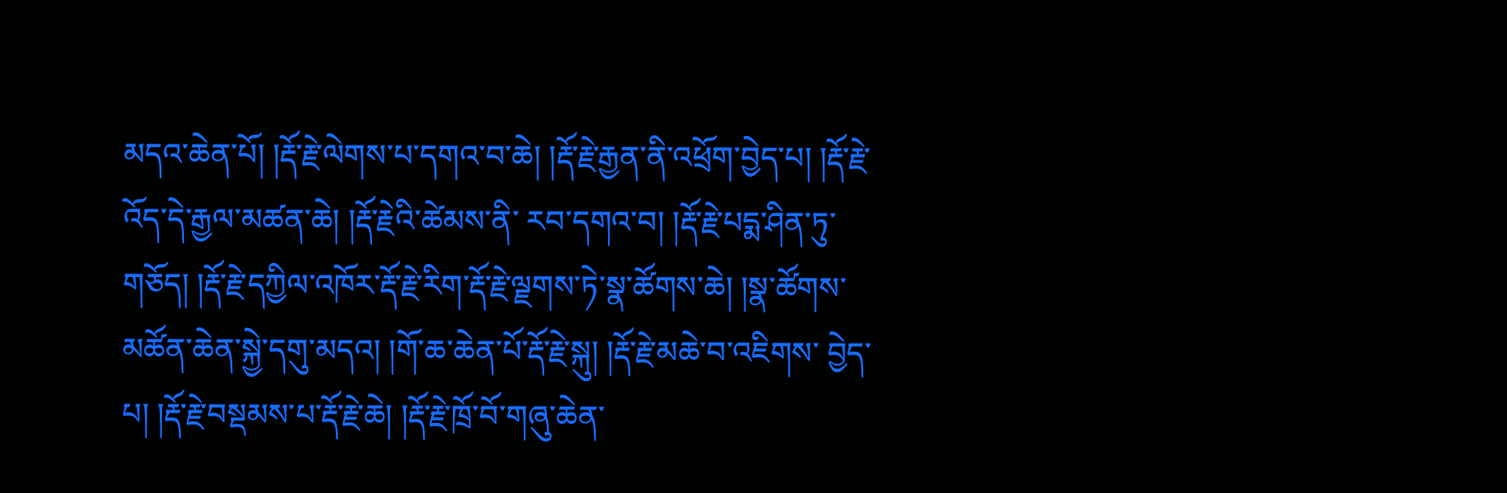མདའ་ཆེན་པོ། །རྡོ་རྗེ་ལེགས་པ་དགའ་བ་ཆེ། །རྡོ་རྗེ་རྒྱན་ནི་འཕྲོག་བྱེད་པ། །རྡོ་རྗེ་འོད་དེ་རྒྱལ་མཚན་ཆེ། །རྡོ་རྗེའི་ཚེམས་ནི་ རབ་དགའ་བ། །རྡོ་རྗེ་པདྨ་ཤིན་ཏུ་གཅོད། །རྡོ་རྗེ་དཀྱིལ་འཁོར་རྡོ་རྗེ་རིག་རྡོ་རྗེ་ལྗགས་ཏེ་སྣ་ཚོགས་ཆེ། །སྣ་ཚོགས་མཚོན་ཆེན་སྐྱེ་དགུ་མདའ། །གོ་ཆ་ཆེན་པོ་རྡོ་རྗེ་སྐུ། །རྡོ་རྗེ་མཆེ་བ་འཇིགས་ བྱེད་པ། །རྡོ་རྗེ་བསྡམས་པ་རྡོ་རྗེ་ཆེ། །རྡོ་རྗེ་ཁྲོ་བོ་གཞུ་ཆེན་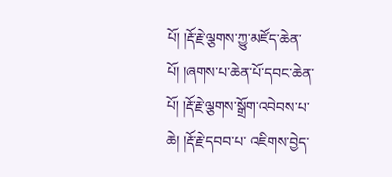པོ། །རྡོ་རྗེ་ལྕགས་ཀྱུ་མཛོད་ཆེན་པོ། །ཞགས་པ་ཆེན་པོ་དབང་ཆེན་པོ། །རྡོ་རྗེ་ལྕགས་སྒྲོག་འབེབས་པ་ཆེ། །རྡོ་རྗེ་དབབ་པ་ འཇིགས་བྱེད་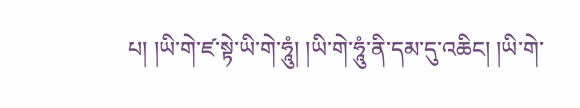པ། །ཡི་གེ་ཛ་སྟེ་ཡི་གེ་ཧཱུཾ། །ཡི་གེ་ཧཱུཾ་ནི་དམ་དུ་འཆིང། །ཡི་གེ་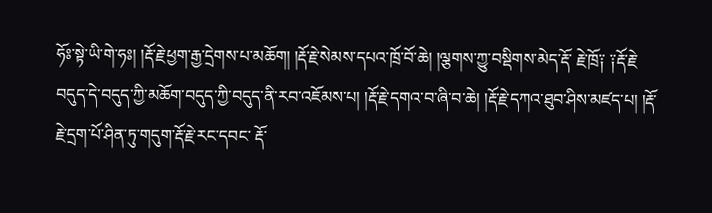ཧོཿ་སྟེ་ཡི་གེ་ཧཿ། །རྡོ་རྗེ་ཕྱག་རྒྱ་དྲེགས་པ་མཆོག། །རྡོ་རྗེ་སེམས་དཔའ་ཁྲོ་བོ་ཆེ། །ལྕགས་ཀྱུ་བསྡིགས་མེད་རྡོ་ རྗེ་ཁྲོ༑ ༑རྡོ་རྗེ་བདུད་དེ་བདུད་ཀྱི་མཆོག་བདུད་ཀྱི་བདུད་ནི་རབ་འཇོམས་པ། །རྡོ་རྗེ་དགའ་བ་ཞི་བ་ཆེ། །རྡོ་རྗེ་དཀའ་ཐུབ་ཤིས་མཛད་པ། །རྡོ་རྗེ་དྲག་པོ་ཤིན་ཏུ་གདུག་རྡོ་རྗེ་རང་དབང་ རྡོ་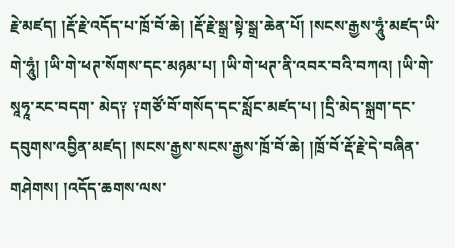རྗེ་མཛད། །རྡོ་རྗེ་འདོད་པ་ཁྲོ་བོ་ཆེ། །རྡོ་རྗེ་སྒྲ་སྟེ་སྒྲ་ཆེན་པོ། །སངས་རྒྱས་ཧཱུཾ་མཛད་ཡི་གེ་ཧཱུཾ། །ཡི་གེ་ཕཊ་སོགས་དང་མཉམ་པ། །ཡི་གེ་ཕཊ་ནི་འབར་བའི་བཀའ། །ཡི་གེ་སཱཧཱ་རང་བདག་ མེད༑ ༑གཙོ་བོ་གསོད་དང་སློང་མཛད་པ། །དྲི་མེད་སྐྲག་དང་དབུགས་འབྱིན་མཛད། །སངས་རྒྱས་སངས་རྒྱས་ཁྲོ་བོ་ཆེ། །ཁྲོ་བོ་རྡོ་རྗེ་དེ་བཞིན་གཤེགས། །འདོད་ཆགས་ལས་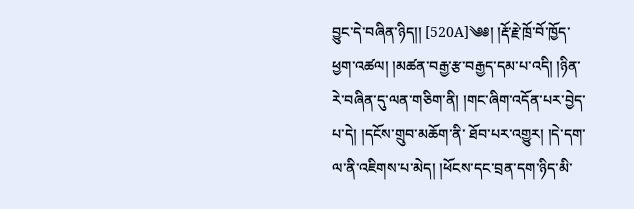བྱུང་དེ་བཞིན་ཉིད།། [520A]༄༅། །རྡོ་རྗེ་ཁྲོ་བོ་ཁྱོད་ཕྱག་འཚལ། །མཚན་བརྒྱ་རྩ་བརྒྱད་དམ་པ་འདི། །ཉིན་རེ་བཞིན་དུ་ལན་གཅིག་ནི། །གང་ཞིག་འདོན་པར་བྱེད་པ་དེ། །དངོས་གྲུབ་མཆོག་ནི་ ཐོབ་པར་འགྱུར། །དེ་དག་ལ་ནི་འཇིགས་པ་མེད། །ཕོངས་དང་བྲན་དག་ཉིད་མི་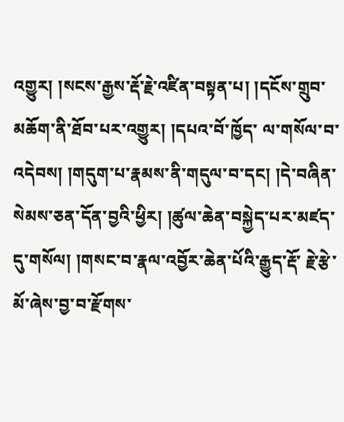འགྱུར། །སངས་རྒྱས་རྡོ་རྗེ་འཛིན་བསྟན་པ། །དངོས་གྲུབ་མཆོག་ནི་ཐོབ་པར་འགྱུར། །དཔའ་བོ་ཁྱོད་ ལ་གསོལ་བ་འདེབས། །གདུག་པ་རྣམས་ནི་གདུལ་བ་དང། །དེ་བཞིན་སེམས་ཅན་དོན་བྱའི་ཕྱིར། །ཚུལ་ཆེན་བསྐྱེད་པར་མཛད་དུ་གསོལ། །གསང་བ་རྣལ་འབྱོར་ཆེན་པོའི་རྒྱུད་རྡོ་ རྗེ་རྩེ་མོ་ཞེས་བྱ་བ་རྫོགས་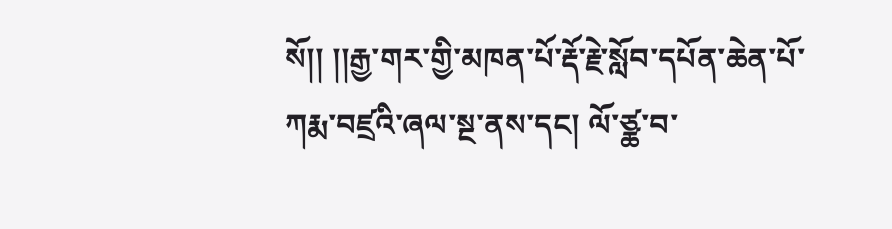སོ།། །།རྒྱ་གར་གྱི་མཁན་པོ་རྡོ་རྗེ་སློབ་དཔོན་ཆེན་པོ་ཀརྨ་བཛྲའི་ཞལ་སྔ་ནས་དང། ལོ་ཙྪ་བ་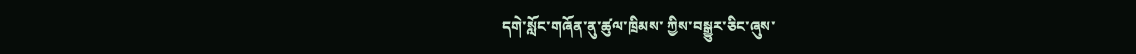དགེ་སློང་གཞོན་ནུ་ཚུལ་ཁྲིམས་ ཀྱིས་བསྒྱུར་ཅིང་ཞུས་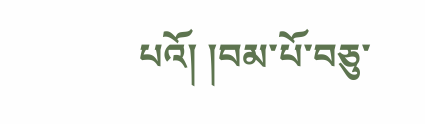པའོ། །བམ་པོ་བཅུ་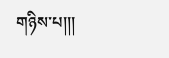གཉིས་པ།།།